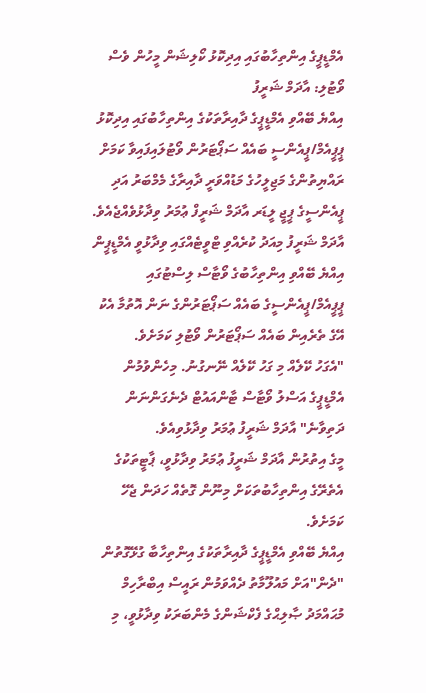އެމްޑީޕީގެ އިންތިހާބުގައި އިދިކޮޅު ކޯލިޝަން މީހުން ވެސް ވޯޓުލި: އާދަމް ޝަރީފު
އިއްޔެ ބޭއްވި އެމްޑީޕީގެ ދާއިރާތަކުގެ އިންތިހާބުގައި އިދިކޮޅު ޕީޕީއެމް/ޕީއެންސީ ބައެއް ސަޕޯޓަރުން ވޯޓުލައިފައިވާ ކަމަށް ރައްޔިތުންގެ މަޖިލީހުގެ މަޑުއްވަރީ ދާއިރާގެ މެމްބަރު އަދި ޕީއެންސީގެ ޕީޖީ ލީޑަރ އާދަމް ޝަރީފް ޢުމަރު ވިދާޅުވެއްޖެއެވެ.
އާދަމް ޝަރީފު މިއަދު ކުރެއްވި ޓްވީޓެއްގައި ވިދާޅުވީ އެމްޑީޕީން އިއްޔެ ބޭއްވި އިންތިހާބުގެ ވޯޓާސް ލިސްޓުގައި ޕީޕީއެމް/ޕީއެންސީގެ ބައެއް ސަޕޯޓަރުންގެ ނަން އޮތުމާ އެކު އޭގެ ތެރެއިން ބައެއް ސަޕޯޓަރުން ވޯޓުލި ކަމަށެވެ.
"އެގަހު ކޭލެއް މި ގަހު ކޭލެއް ނޭނގުނު. މިހެންވުމުން އެމްޑީޕީގެ އަސްލު ވޯޓާސް ޓާންއައުޓް ދެނެގަންނަން ދަތިވާނެ" އާދަމް ޝަރީފު ޢުމަރު ވިދާޅުވިއެވެ.
މީގެ އިތުރުން އާދަމް ޝަރީފު ޢުމަރު ވިދާޅުވީ، ޕާޓީތަކުގެ އެތެރޭގެ އިންތިހާބުތަކަށް މިނޫން ގޮތެއް ހަދަން ޖެހޭ ކަމަށެވެ.
އިއްޔެ ބޭއްވި އެމްޑީޕީގެ ދާއިރާތަކުގެ އިންތިހާބާ ގުޅޭގޮތުން "ދެން"އަށް މައުލޫމާތު ދެއްވަމުން ރައީސް އިބްރާހިމް މުޙައްމަދު ޞާލިޙްގެ ފެކްޝަންގެ މެންބަރަކު ވިދާޅުވީ، މި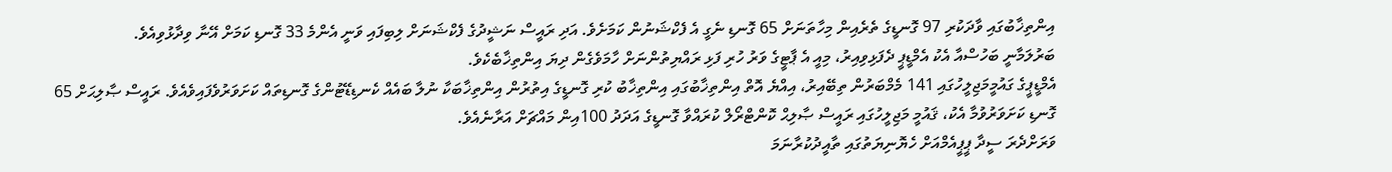އިންތިޚާބުގައި ވާދަކުރި 97 ގޮނޑީގެ ތެރެއިން މިހާތަނަށް 65 ގޮނޑި ނެގީ އެ ފެކްޝަނުން ކަމަށެވެ. އަދި ރައީސް ނަޝީދުގެ ފެކްޝަނަށް ލިބިފައި ވަނީ އެންމެ 33 ގޮނޑި ކަމަށް އޭނާ ވިދާޅުވިއެވެ.
ބަރުލަމާނީ ބަހުސްއާ އެކު އެމްޑީޕީ ދެފަޅިވިއިރު، މިއީ އެ ޕާޓީގެ ވަރު ހުރި ފަޅި ރައްޔިތުންނަށް ހާމަވެގެން ދިޔަ އިންތިޚާބެކެވެ.
އެމްޑީޕީގެ ގައުމީމަޖިލީހުގައި 141 މެމްބަރުން ތިބޭއިރު، އިއްޔެ އޮތް އިންތިޚާބުގައި އިންތިޚާބު ކުރި ގޮނޑީގެ އިތުރުން އިންތިޚާބަކާ ނުލާ ބައެއް ކެނޑިޑޭޓުންގެ ގޮނޑިތައް ކަށަވަރުވެފައިވެއެވެ. ރައީސް ޞާލިޙަށް 65 ގޮނޑި ކަށަވަރުވުމާ އެކު، ޤައުމީ މަޖިލީހުގައި ރައީސް ޞާލިޙް ކޮންޓްރޯލް ކުރައްވާ ގޮނޑީގެ އަދަދު 100އިން މައްޗަށް އަރާނެއެވެ.
ވަރަށްދެރަ ސީދާ ޕީޕީއެމްއަށް ހެޔޮނިޔަތުގައި ތާއީދުކުރާނަމަ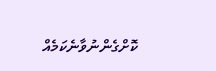ކޮށްގެންނުވާނެކަމެއް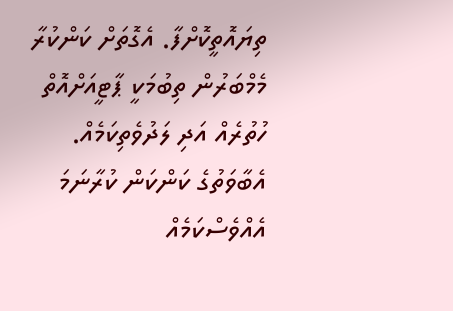ތިޔައޮތީކޮށްފާ. އެގޮތަށް ކަންކުރާ މެމްބަރުން ތިބުމަކީ ޕާޓީއަށްއޮތް ހުތުރެއް އަދި ލަދުވެތިކަމެއް. އެބާވަތުގެ ކަންކަން ކުރާނަމަ އެއްވެސްކަމެއް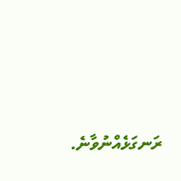ރަނގަޅެއްނުވާނެ.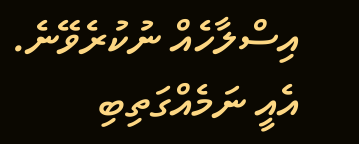އިސްލާހެއް ނުކުރެވޭނެ. އެއީ ނަމެއްގަތިބި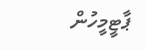ޕާޓީމީހުން